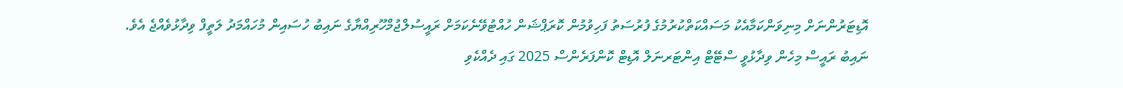އޮޑިޓަރުންނަށް މިނިވަންކަމާއެކު މަސައްކަތްކުރުމުގެ ފުރުސަތު ފަހިވުމުން ކޮރަޕްޝަން ހުއްޓުވޭނެކަމަށް ރައީސުލްޖުމްހޫރިއްޔާގެ ނައިބު ހުސައިން މުހައްމަދު ލަތީފް ވިދާޅުވެއްޖެ އެވެ.
ނައިބު ރައީސް މިހެން ވިދާޅުވީ ސްޓޭޓް އިންޓަރނަލް އޮޑިޓް ކޮންފަރެންސް 2025 ގައި ދެއްކެވި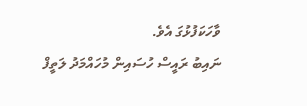ވާހަކަފުޅުގަ އެވެ.
ނައިބު ރައީސް ހުސައިން މުހައްމަދު ލަތީފް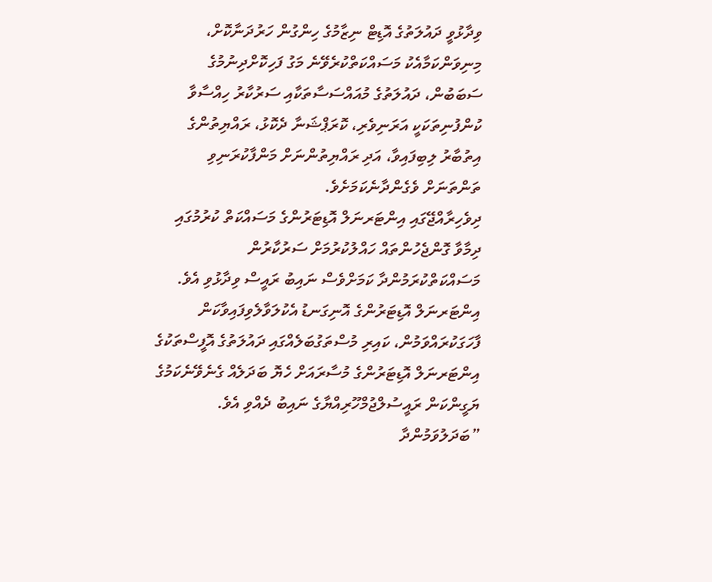ވިދާޅުވީ ދައުލަތުގެ އޮޑިޓް ނިޒާމުގެ ހިންގުން ހަރުދަނާކޮށް، މިނިވަންކަމާއެކު މަސައްކަތްކުރެވޭނެ މަގު ފަހިކޮށްދިނުމުގެ ސަބަބުން، ދައުލަތުގެ މުއައްސަސާތަކާއި ސަރުކާރު ހިއްސާވާ ކުންފުނިތަކަކީ އަރަނިވެރި، ކޮރަޕްޝަނާ ދެކޮޅު، ރައްޔިތުންގެ އިތުބާރު ލިބިފައިވާ، އަދި ރައްޔިތުންނަށް މަންފާކުރަނިވި ތަންތަނަށް ވެގެންދާނެކަމަށެވެ.
ދިވެހިރާއްޖޭގައި އިންޓަރނަލް އޮޑިޓަރުންގެ މަސައްކަތް ކުރުމުގައި ދިމާވާ ގޮންޖެހުންތައް ހައްލުކުރުމަށް ސަރުކާރުން މަސައްކަތްކުރަމުންދާ ކަމަށްވެސް ނައިބު ރައީސް ވިދާޅުވި އެވެ.
އިންޓަރނަލް އޮޑިޓަރުންގެ އޮނިގަނޑު އެކުލަވާލެވިފައިވާކަން ފާހަގަކުރައްވަމުން، ކައިރި މުސްތަގުބަލެއްގައި ދައުލަތުގެ އޮފީސްތަކުގެ އިންޓަރނަލް އޮޑިޓަރުންގެ މުސާރައަށް ހެޔޮ ބަދަލެއް ގެނެވޭނެކަމުގެ ޔަގީންކަން ރައީސުލްޖުމްހޫރިއްޔާގެ ނައިބު ދެއްވި އެވެ.
”ބަދަލުވަމުންދާ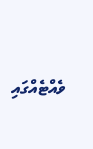ވެއްޓެއްގައި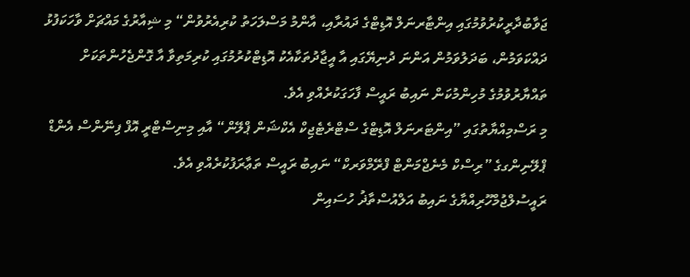ޖަވާބުދާރީކުރުވުމުގައި އިންޓާރނަލް އޮޑިޓްގެ ދައުރާއި، އާންމު މަސްލަހަތު ކުރިއެރުވުން“ މި ޝިއާރުގެ މައްޗަށް ވާހަކަފުޅު ދައްކަވަމުން، ބަދަލުވަމުން އަންނަ ދުނިޔޭގައި އާ އީޖާދުތަކާއެކު އޮޑިޓްކުރުމުގައި ކުރިމަތިވާ އާ ގޮންޖެހުންތަކަށް ތައްޔާރުވުމުގެ މުހިންމުކަން ނައިބު ރައީސް ފާހަގަކުރެއްވި އެވެ.
މި ރަސްމިއްޔާތުގައި ”އިންޓަރނަލް އޮޑިޓްގެ ސްޓްރެޓެޖިކް އެކްޝަން ޕްލޭން“ އާއި މިނިސްޓްރީ އޮފް ފިނޭންސް އެންޑް ޕްލޭނިންގގެ ”ރިސްކް މެނެޖްމަންޓް ފްރޭމްވަރކް“ ނައިބު ރައީސް ތަޢާރަފުކުރެއްވި އެވެ.
ރައީސުލްޖުމްހޫރިއްޔާގެ ނައިބު އަލްއުސްތާޛު ހުސައިން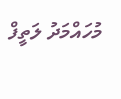މުހައްމަދު ލަތީފް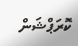ކޮރަޕްޝަން